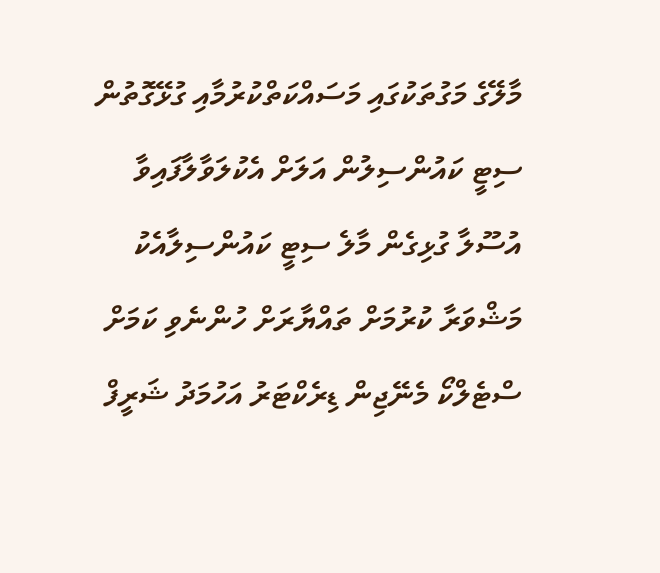މާލޭގެ މަގުތަކުގައި މަސައްކަތްކުރުމާއި ގުޅޭގޮތުން ސިޓީ ކައުންސިލުން އަލަށް އެކުލަވާލާފައިވާ އުސޫލާ ގުޅިގެން މާލެ ސިޓީ ކައުންސިލާއެކު މަޝްވަރާ ކުރުމަށް ތައްޔާރަށް ހުންނެވި ކަމަށް ސްޓެލްކޯ މެނޭޖިން ޑިރެކްޓަރު އަހުމަދު ޝަރީފް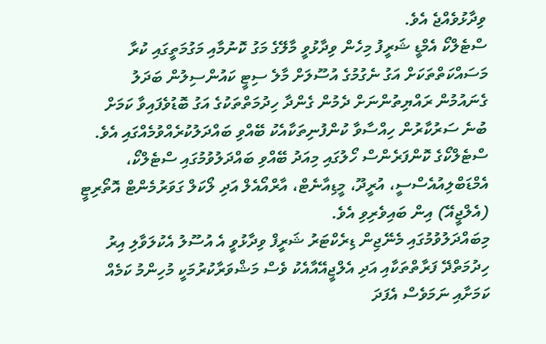ވިދާޅުވެއްޖެ އެވެ.
ސްޓެލްކޯ އެމްޑީ ޝަރީފު މިހެން ވިދާޅުވީ މާލޭގެ މަގު ކޮނުމާއި މަގުމަތީގައި ކުރާ މަސައްކަތްތަކަށް އަގު ނެގުމުގެ އުސޫލަށް މާލެ ސިޓީ ކައުންސިލުން ބަދަލު ގެނައުމުން ރައްޔިތުންނަށް ދެމުން ގެންދާ ހިދުމަތްތަކުގެ އަގު ބޮޑުވެފައިވާ ކަމަށް ބުނެ ސަރުކާރުން ހިއްސާވާ ކުންފުނިތަކާއެކު ބޭއްވި ބައްދަލުކުރެއްވުމެއްގައި އެވެ.
ސްޓެލްކޯގެ ކޮންފަރެންސް ހޯލުގައި މިއަދު ބޭއްވި ބައްދަލުވުމުގައި ސްޓެލްކޯ، އެމްޑަބްލިއުއެސްސީ، އުރީދޫ، މީޑިއާނެޓް، އާރްއޯއެލް އަދި ލޯކަލް ގަވަރުމެންޓް އޮތޯރިޓީ (އެލްޖީއޭ) އިން ބައިވެރިވި އެވެ.
މިބައްދަލުވުމުގައި މެނޭޖިން ޑިރެކްޓަރު ޝަރީފް ވިދާޅުވީ އެ އުސޫލު އެކުލަވާލި އިރު ހިދުމަތްދޭ ފަރާތްތަކާއި އަދި އެލްޖީއޭއާއެކު ވެސް މަޝްވަރާކުރުމަކީ މުހިންމު ކަމެއް ކަމަށާއި ނަމަވެސް އެފަދަ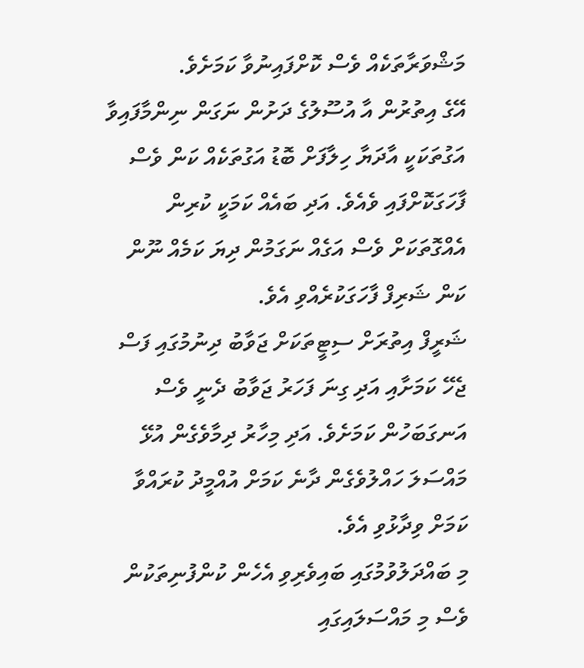މަޝްވަރާތަކެއް ވެސް ކޮށްފައިނުވާ ކަމަށެވެ.
އޭގެ އިތުރުން އާ އުސޫލުގެ ދަށުން ނަގަން ނިންމާފައިވާ އަގުތަކަކީ އާދަޔާ ހިލާފަށް ބޮޑު އަގުތަކެއް ކަން ވެސް ފާހަގަކޮށްފައި ވެއެވެ. އަދި ބައެއް ކަމަކީ ކުރިން އެއްގޮތަކަށް ވެސް އަގެއް ނަގަމުން ދިޔަ ކަމެއް ނޫން ކަން ޝަރިފް ފާހަގަކުރެއްވި އެވެ.
ޝަރީފް އިތުރަށް ސިޓީތަކަށް ޖަވާބު ދިނުމުގައި ފަސް ޖެހޭ ކަމަށާއި އަދި ގިނަ ފަހަރު ޖަވާބު ދެނީ ވެސް އަނގަބަހުން ކަމަށެވެ. އަދި މިހާރު ދިމާވެގެން އުޅޭ މައްސަލަ ހައްލުވެގެން ދާނެ ކަމަށް އުއްމީދު ކުރައްވާ ކަމަށް ވިދާޅުވި އެވެ.
މި ބައްދަލުވުމުގައި ބައިވެރިވި އެހެން ކުންފުނިތަކުން ވެސް މި މައްސަލައިގައި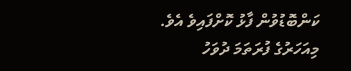ކަންބޮޑުވުން ފާޅު ކޮށްފައިވެ އެވެ.
މިއަހަރުގެ ފުރަތަމަ ދުވަހު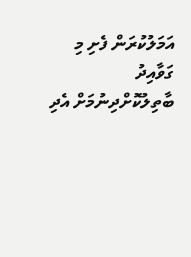އަމަލުކުރަން ފެށި މި ގަވާއިދު ބާތިލުކޮށްދިނުމަށް އެދި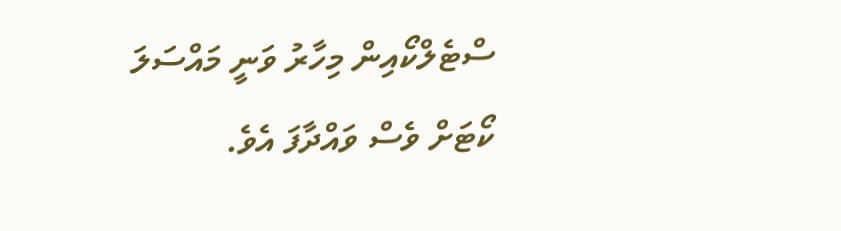ސްޓެލްކޯއިން މިހާރު ވަނީ މައްސަލަ ކޯޓަށް ވެސް ވައްދާފަ އެވެ.